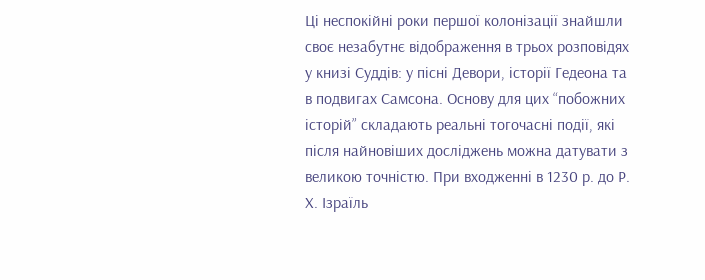Ці неспокійні роки першої колонізації знайшли своє незабутнє відображення в трьох розповідях у книзі Суддів: у пісні Девори, історії Гедеона та в подвигах Самсона. Основу для цих “побожних історій” складають реальні тогочасні події, які після найновіших досліджень можна датувати з великою точністю. При входженні в 1230 р. до Р. Х. Ізраїль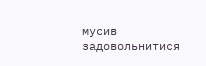мусив задовольнитися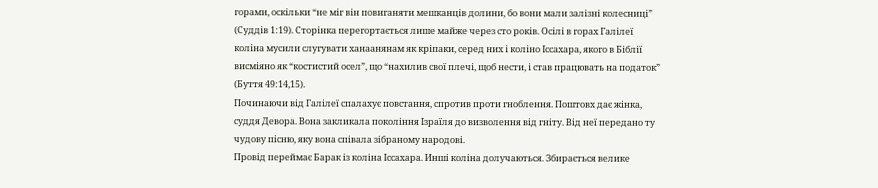горами, оскільки “не міг він повиганяти мешканців долини, бо вони мали залізні колесниці” (Суддів 1:19). Сторінка перегортається лише майже через сто років. Осілі в горах Галілеї коліна мусили слугувати ханаанянам як кріпаки, серед них і коліно Іссахара, якого в Біблії висміяно як “костистий осел”, що “нахилив свої плечі, щоб нести, і став працювать на податок” (Буття 49:14,15).
Починаючи від Галілеї спалахує повстання, спротив проти гноблення. Поштовх дає жінка, суддя Девора. Вона закликала покоління Ізраїля до визволення від гніту. Від неї передано ту чудову пісню, яку вона співала зібраному народові.
Провід переймає Барак із коліна Іссахара. Инші коліна долучаються. Збирається велике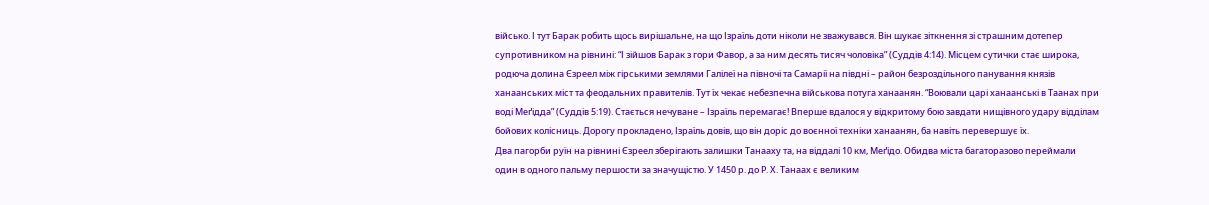військо. І тут Барак робить щось вирішальне, на що Ізраїль доти ніколи не зважувався. Він шукає зіткнення зі страшним дотепер супротивником на рівнині: “І зійшов Барак з гори Фавор, а за ним десять тисяч чоловіка” (Суддів 4:14). Місцем сутички стає широка, родюча долина Єзреел між гірськими землями Галілеї на півночі та Самарії на півдні – район безроздільного панування князів ханаанських міст та феодальних правителів. Тут їх чекає небезпечна військова потуга ханаанян. “Воювали царі ханаанські в Таанах при воді Меґідда” (Суддів 5:19). Стається нечуване – Ізраїль перемагає! Вперше вдалося у відкритому бою завдати нищівного удару відділам бойових колісниць. Дорогу прокладено, Ізраїль довів, що він доріс до воєнної техніки ханаанян, ба навіть перевершує їх.
Два пагорби руїн на рівнині Єзреел зберігають залишки Танааху та, на віддалі 10 км, Меґідо. Обидва міста багаторазово переймали один в одного пальму першости за значущістю. У 1450 р. до Р. Х. Танаах є великим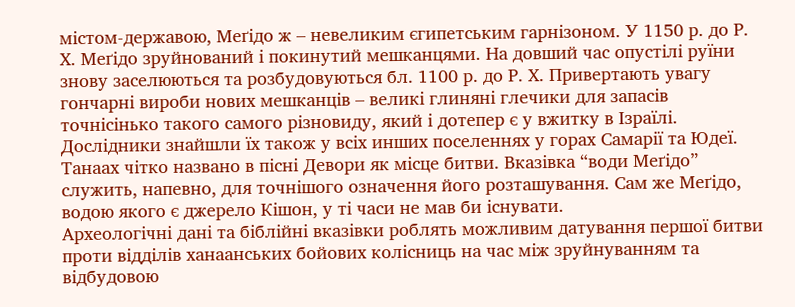містом-державою, Меґідо ж – невеликим єгипетським гарнізоном. У 1150 р. до Р. Х. Меґідо зруйнований і покинутий мешканцями. На довший час опустілі руїни знову заселюються та розбудовуються бл. 1100 р. до Р. Х. Привертають увагу гончарні вироби нових мешканців – великі глиняні глечики для запасів точнісінько такого самого різновиду, який і дотепер є у вжитку в Ізраїлі. Дослідники знайшли їх також у всіх инших поселеннях у горах Самарії та Юдеї. Танаах чітко названо в пісні Девори як місце битви. Вказівка “води Меґідо” служить, напевно, для точнішого означення його розташування. Сам же Меґідо, водою якого є джерело Кішон, у ті часи не мав би існувати.
Археологічні дані та біблійні вказівки роблять можливим датування першої битви проти відділів ханаанських бойових колісниць на час між зруйнуванням та відбудовою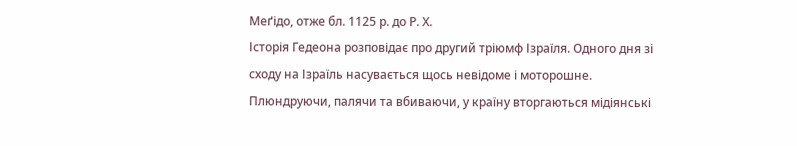Меґідо, отже бл. 1125 р. до Р. Х.
Історія Гедеона розповідає про другий тріюмф Ізраїля. Одного дня зі сходу на Ізраїль насувається щось невідоме і моторошне. Плюндруючи, палячи та вбиваючи, у країну вторгаються мідіянські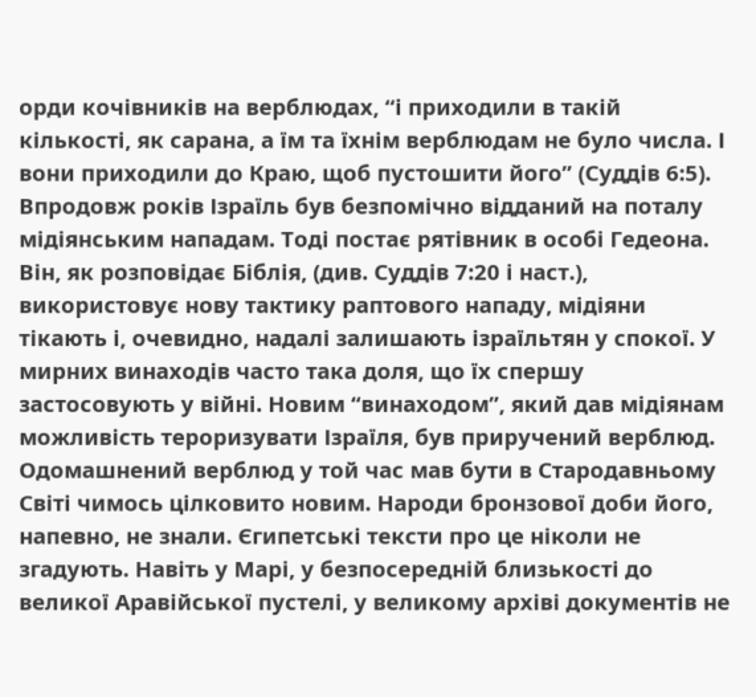орди кочівників на верблюдах, “і приходили в такій кількості, як сарана, а їм та їхнім верблюдам не було числа. І вони приходили до Краю, щоб пустошити його” (Суддів 6:5). Впродовж років Ізраїль був безпомічно відданий на поталу мідіянським нападам. Тоді постає рятівник в особі Гедеона. Він, як розповідає Біблія, (див. Суддів 7:20 і наст.), використовує нову тактику раптового нападу, мідіяни тікають і, очевидно, надалі залишають ізраїльтян у спокої. У мирних винаходів часто така доля, що їх спершу застосовують у війні. Новим “винаходом”, який дав мідіянам можливість тероризувати Ізраїля, був приручений верблюд.
Одомашнений верблюд у той час мав бути в Стародавньому Світі чимось цілковито новим. Народи бронзової доби його, напевно, не знали. Єгипетські тексти про це ніколи не згадують. Навіть у Марі, у безпосередній близькості до великої Аравійської пустелі, у великому архіві документів не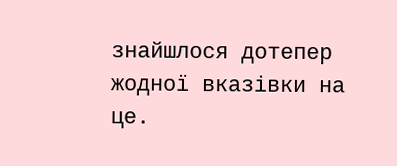знайшлося дотепер жодної вказівки на це.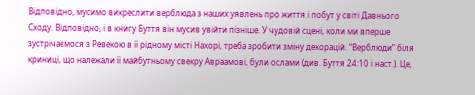Відповідно, мусимо викреслити верблюда з наших уявлень про життя і побут у світі Давнього Сходу. Відповідно, і в книгу Буття він мусив увійти пізніше. У чудовій сцені, коли ми вперше зустрічаємося з Ревекою в її рідному місті Нахорі, треба зробити зміну декорацій. “Верблюди” біля криниці, що належали її майбутньому свекру Авраамові, були ослами (див. Буття 24:10 і наст.). Це,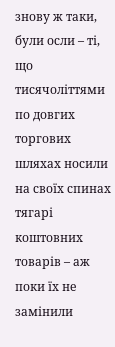знову ж таки, були осли – ті, що тисячоліттями по довгих торгових шляхах носили на своїх спинах тягарі коштовних товарів – аж поки їх не замінили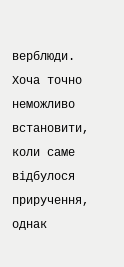верблюди.
Хоча точно неможливо встановити, коли саме відбулося приручення, однак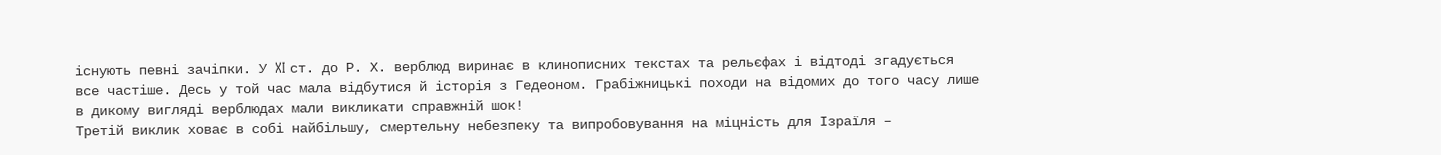існують певні зачіпки. У XI ст. до Р. Х. верблюд виринає в клинописних текстах та рельєфах і відтоді згадується все частіше. Десь у той час мала відбутися й історія з Гедеоном. Грабіжницькі походи на відомих до того часу лише в дикому вигляді верблюдах мали викликати справжній шок!
Третій виклик ховає в собі найбільшу, смертельну небезпеку та випробовування на міцність для Ізраїля –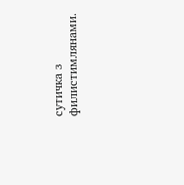сутичка з филистимлянами.